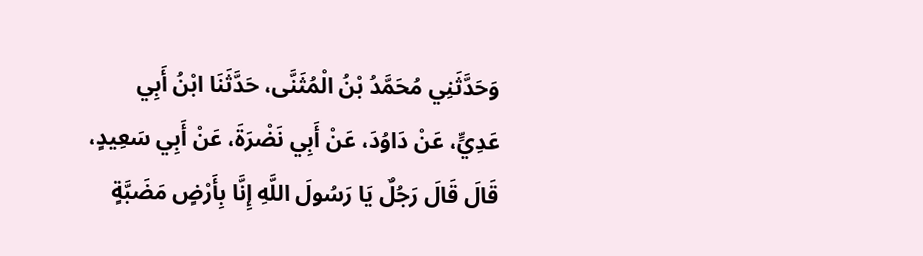وَحَدَّثَنِي مُحَمَّدُ بْنُ الْمُثَنَّى، حَدَّثَنَا ابْنُ أَبِي عَدِيٍّ، عَنْ دَاوُدَ، عَنْ أَبِي نَضْرَةَ، عَنْ أَبِي سَعِيدٍ، قَالَ قَالَ رَجُلٌ يَا رَسُولَ اللَّهِ إِنَّا بِأَرْضٍ مَضَبَّةٍ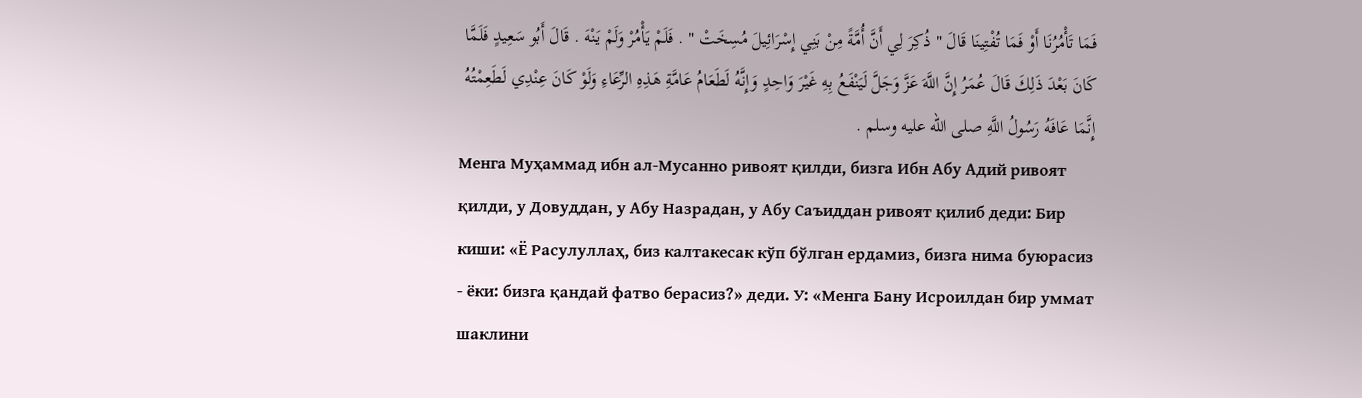فَمَا تَأْمُرُنَا أَوْ فَمَا تُفْتِينَا قَالَ " ذُكِرَ لِي أَنَّ أُمَّةً مِنْ بَنِي إِسْرَائِيلَ مُسِخَتْ " . فَلَمْ يَأْمُرْ وَلَمْ يَنْهَ . قَالَ أَبُو سَعِيدٍ فَلَمَّا كَانَ بَعْدَ ذَلِكَ قَالَ عُمَرُ إِنَّ اللَّهَ عَزَّ وَجَلَّ لَيَنْفَعُ بِهِ غَيْرَ وَاحِدٍ وَإِنَّهُ لَطَعَامُ عَامَّةِ هَذِهِ الرِّعَاءِ وَلَوْ كَانَ عِنْدِي لَطَعِمْتُهُ إِنَّمَا عَافَهُ رَسُولُ اللَّهِ صلى الله عليه وسلم .
Менга Муҳаммад ибн ал-Мусанно ривоят қилди, бизга Ибн Абу Адий ривоят қилди, у Довуддан, у Абу Назрадан, у Абу Саъиддан ривоят қилиб деди: Бир киши: «Ё Расулуллаҳ, биз калтакесак кўп бўлган ердамиз, бизга нима буюрасиз - ёки: бизга қандай фатво берасиз?» деди. У: «Менга Бану Исроилдан бир уммат шаклини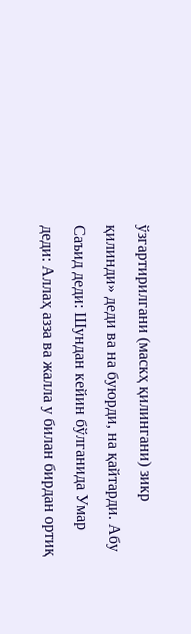ўзгартирилгани (маскҳ қилингани) зикр қилинди» деди ва на буюрди, на қайтарди. Абу Саъид деди: Шундан кейин бўлганида Умар деди: Аллаҳ азза ва жалла у билан бирдан ортиқ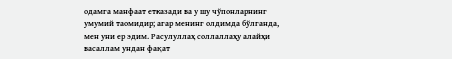одамга манфаат етказади ва у шу чўпонларнинг умумий таомидир; агар менинг олдимда бўлганда, мен уни ер эдим. Расулуллаҳ соллаллаҳу алайҳи васаллам ундан фақат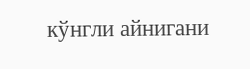кўнгли айнигани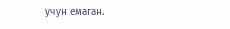учун емаган.